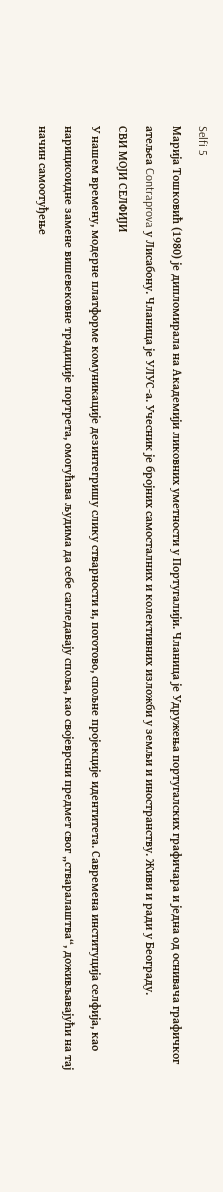Selfi 5
Марија Тошковић (1980) је дипломирала на Академији ликовних уметности у Португалији. Чланица је Удружења португалских графичара и једна од оснивача графичког атељеа Contraprova у Лисабону. Чланица је УЛУС-а. Учесник је бројних самосталних и колективних изложби у земљи и иностранству. Живи и ради у Београду.
СВИ МОЈИ СЕЛФИЈИ
У нашем времену, модерне платформе комуникације дезинтегришу слику стварности и, поготово, спољне пројекције идентитета. Савремена институција селфија, као нарицисоидне замене вишевековне традиције портрета, омогућава људима да себе сагледавају споља, као својеврсни предмет свог „стваралаштва“, доживљавајући на тај начин самоотуђење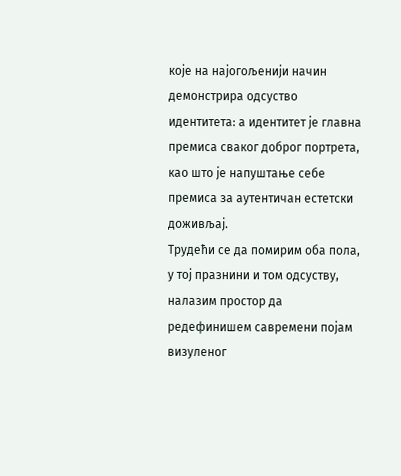које на најогољенији начин демонстрира одсуство идентитета: а идентитет је главна премиса сваког доброг портрета, као што је напуштање себе премиса за аутентичан естетски доживљај.
Трудећи се да помирим оба пола, у тој празнини и том одсуству, налазим простор да редефинишем савремени појам визуленог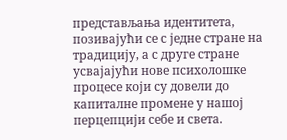представљања идентитета, позивајући се с једне стране на традицију, а с друге стране усвајајући нове психолошке процесе који су довели до капиталне промене у нашој перцепцији себе и света.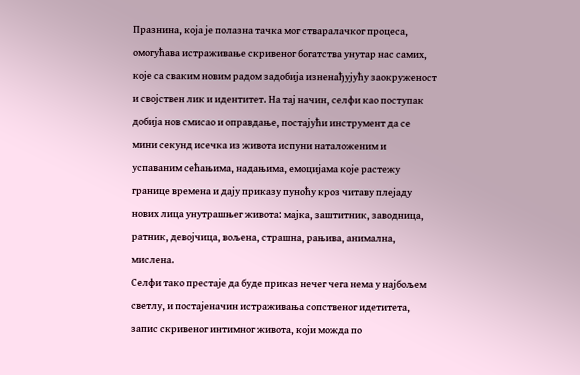Празнина, која је полазна тачка мог стваралачког процеса, омогућава истраживање скривеног богатства унутар нас самих, које са сваким новим радом задобија изненађујућу заокруженост и својствен лик и идентитет. На тај начин, селфи као поступак добија нов смисао и оправдање, постајући инструмент да се мини секунд исечка из живота испуни наталоженим и успаваним сећањима, надањима, емоцијама које растежу границе времена и дају приказу пуноћу кроз читаву плејаду нових лица унутрашњег живота: мајка, заштитник, заводница, ратник, девојчица, вољена, страшна, рањива, анимална, мислена.
Селфи тако престаје да буде приказ нечег чега нема у најбољем светлу, и постајеначин истраживања сопственог идетитета, запис скривеног интимног живота, који можда по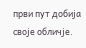први пут добија своје обличје.